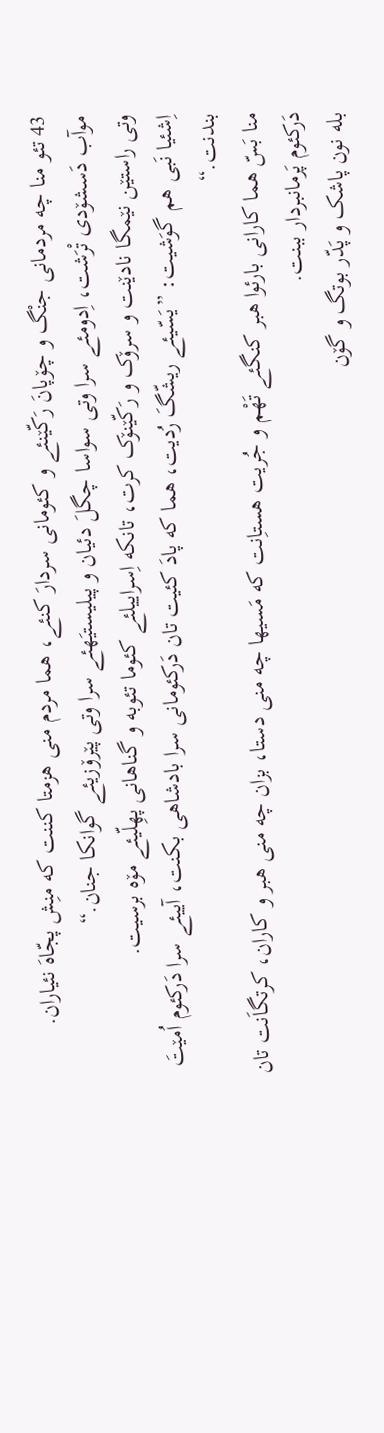43 تئو منا چه مردمانی جنْگ و چۆپانَ رَکّێنئے و کئومانی سردارَ کنئے، هما مردم منی هزمتا کننت که منِش پجّاهَ نئیاران.
موآب دَسشۆدی تْرَشت، اِدومئے سرا وتی سواسا چگلَ دئیان و پیلیستیَهئے سرا وتی پێرۆزیئے گوانکا جنان.“
وتی راستێن نێمگا نادێنت و سرۆک و رَکّێنۆک کرت، تانکه اِسراییلئے کئوما تئوبه و گناهانی پهِلّیئے مۆه برسیت.
اِشئیا نَبی هم گوَشیت: ”یَسّیئے ریشّگَ رُدیت، هما که پادَ کئیت تان دَرکئومانی سرا بادشاهی بکنت، آییئے سرا دَرکئوم اُمێتَ بندنت.“
منا بَسّ هما کارانی بارئوا هبر کنگئے تَهْم و جُریت هستاِنت که مَسیها چه منی دستا، بزان چه منی هبر و کاران، کرتگاَنت تان دَرکئوم پَرمانبردار ببنت.
بله نون پاشک و پَدّر بوتگ و گۆن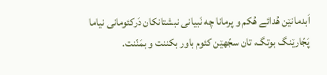اَبدمانێن هُدائے هُکم و پرمانا چه نَبیانی نبشتانکان دَرکئومانی نیاما پَجّارێنگ بوتگ، تان سجّهێن کئوم باور بکننت و بمَنّنت.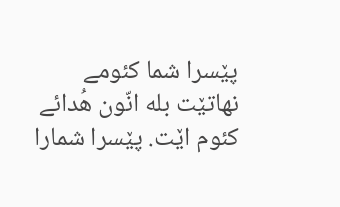پێسرا شما کئومے نهاتێت بله انّون هُدائے کئوم اێت. پێسرا شمارا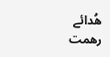هُدائے رهمت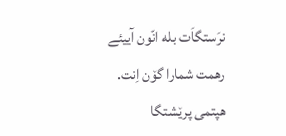نرَستگاَت بله انّون آییئے رهمت شمارا گۆن اِنت.
هپتمی پرێشتگا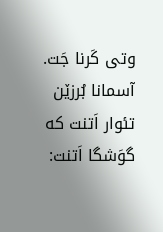وتی کَرنا جَت. آسمانا بُرزێن تئوار اَتنت که گوَشگا اَتنت: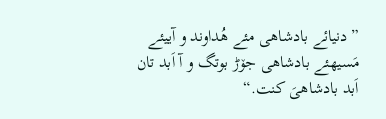”دنیائے بادشاهی مئے هُداوند و آییئے مَسیهئے بادشاهی جۆڑ بوتگ و آ اَبد تان اَبد بادشاهیَ کنت.“